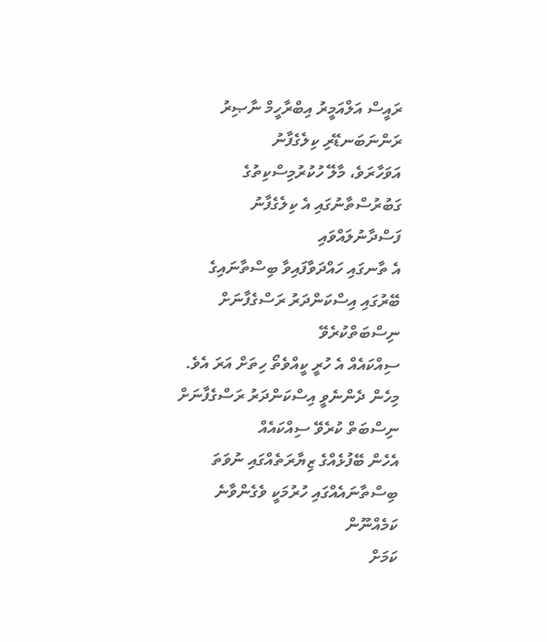ރައީސް އަލްއަމީރު އިބްރާހީމް ނާޞިރު ރަންނަބަނޑޭރި ކިލެގެފާނު
އަވަހާރަވެ، މާލޭ ހުކުރުމިސްކިތުގެ ގަބުރުސްތާނުގައި އެ ކިލެގެފާނު ފަސްދާނުލައްވައި
އެ ތާނގައި ހައްދަވާފައިވާ ބިސްތާނައިގެ ބޭރުގައި އިސްކަންދަރު ރަސްގެފާނަށް ނިސްބަތްކުރެވޭ
ސިއްކައެއް އެ ހުރީ ކީއްވެތޯ ހިތަށް އަރަ އެވެ.
މިހެން ދެންނެވީ އިސްކަންދަރު ރަސްގެފާނަށް ނިސްބަތް ކުރެވޭ ސިއްކައެއް
އެހެން ބޭފުޅެއްގެ ޒިޔާރަތެއްގައި ނުވަތަ ބިސްތާނައެއްގައި ހުރުމަކީ ވެގެންވާނެ ކަމެއްނޫން
ކަމަށް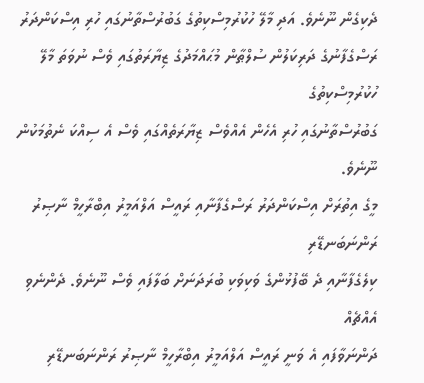ދެކިގެން ނޫނެވެ. އަދި މާލޭ ހުކުރުމިސްކިތުގެ ގަބުރުސްތާނުގައި ހުރި އިސްކަންދަރު
ރަސްގެފާނުގެ ދަރިކަލުން ސުލްޠާން މުޙައްމަދުގެ ޒިޔާރަތުގައި ވެސް ނުވަތަ މާލޭ ހުކުރުމިސްކިތުގެ
ގަބުރުސްތާނުގައި ހުރި އެހެން އެއްވެސް ޒިޔާރަތެއްގައި ވެސް އެ ސިއްކަ ނެތުމަކުން ނޫނެވެ.
މީގެ އިތުރަށް އިސްކަންދަރު ރަސްގެފާނާއި ރައީސް އަލްއަމީރު އިބްރާހީމް ނާޞިރު ރަންނަބަނޑޭރި
ކިލެގެފާނާއި ދެ ބޭފުޅުންގެ ވަކިވަކި ބުރަދަނަށް ބަލާފައި ވެސް ނޫނެވެ. ދެންނެވި އެއްޗެއް
ދަންނަވާފައި އެ ވަނީ ރައީސް އަލްއަމީރު އިބްރާހީމް ނާޞިރު ރަންނަބަނޑޭރި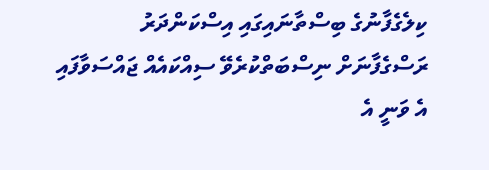ކިލެގެފާނުގެ ބިސްތާނައިގައި އިސްކަންދަރު ރަސްގެފާނަށް ނިސްބަތްކުރެވޭ ސިއްކައެއް ޖައްސަވާފައި އެ ވަނީ އެ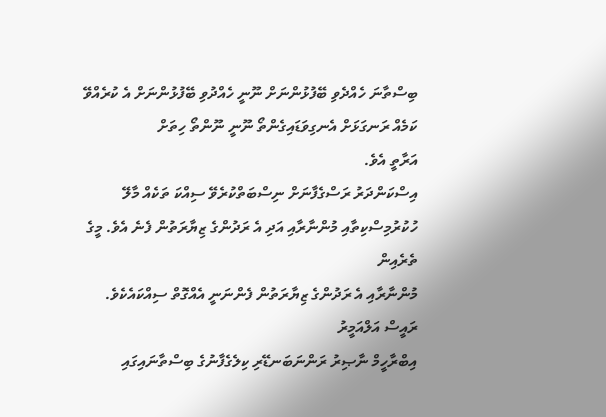ބިސްތާނަ ހެއްދެވި ބޭފުޅުންނަށް ނޫނީ ހެއްދުވި ބޭފުޅުންނަށް އެ ކުރެއްވޭ ކަމެއް ރަނގަޅަށް އެނގިވަޑައިގެންތޯ ނޫނީ ނޫންތޯ ހިތަށް
އަރާތީ އެވެ.
އިސްކަންދަރު ރަސްގެފާނަށް ނިސްބަތްކުރެވޭ ސިއްކަ ތަކެއް މާލޭ
ހުކުރުމިސްކިތާއި މުންނާރާއި އަދި އެ ރަދުންގެ ޒިޔާރަތުން ފެނެ އެވެ. މީގެ ތެރެއިން
މުންނާރާއި އެ ރަދުންގެ ޒިޔާރަތުން ފެންނަނީ އެއްގޮތް ސިއްކައެކެވެ. ރައީސް އަލްއަމީރު
އިބްރާހީމް ނާޞިރު ރަންނަބަނޑޭރި ކިލެގެފާނުގެ ބިސްތާނައިގައި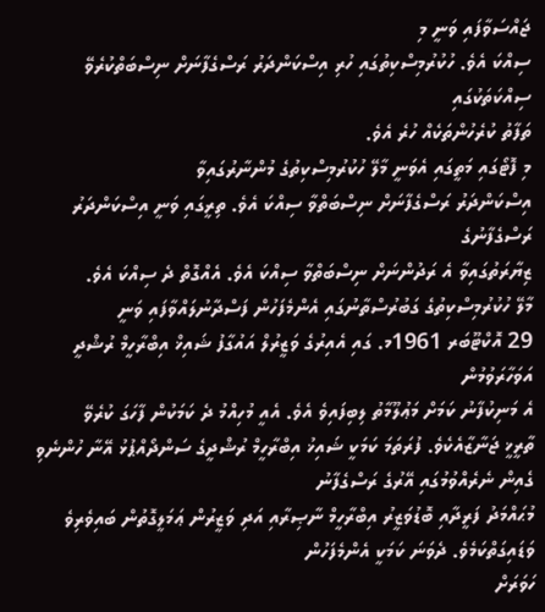ޖައްސަވާފައި ވަނީ މި
ސިއްކަ އެވެ. ހުކުރުމިސްކިތުގައި ހުރި އިސްކަންދަރު ރަސްގެފާނަށް ނިސްބަތްކުރެވޭ ސިއްކަތަކުގައި
ތަފާތު ކުރެހުންތަކެއް ހުރެ އެވެ.
މި ފޮޓޯގައި މަތީގައި އެވަނީ މާލޭ ހުކުރުމިސްކިތުގެ މުންނާރުގައިވާ
އިސްކަންދަރު ރަސްގެފާނަށް ނިސްބަތްވާ ސިއްކަ އެވެ. ތިރީގައި ވަނީ އިސްކަންދަރު ރަސްގެފާނުގެ
ޒިޔާރަތުގައިވާ އެ ރަދުންނަށް ނިސްބަތްވާ ސިއްކަ އެވެ. އެއްގޮތް ދެ ސިއްކަ އެވެ.
މާލޭ ހުކުރުމިސްކިތުގެ ގަބުރުސްތާނުގައި އެންމެފަހުން ފަސްދާނުލައްވާފައި ވަނީ
29 އޮކްޓޫބަރ 1961މ. ގައި އެއިރުގެ ވަޒީރުލް އައުގާފު ޝައިޚް އިބްރާހީމް ރުޝްދީ އަވަހާރަވުމުން
އެ މަނިކުފާނު ކަމަށް މަޢުލޫމާތު ލިބިފައިވެ އެވެ. އެއީ މުހިއްމު ދެ ކަމަކުން ފާހަގަ ކުރެވޭ
ތާރީޚީ ޖަނާޒާއެކެވެ. ފުރަތަމަ ކަމަކީ ޝައިޚު އިބްރާހީމް ރުޝްދީގެ ސަންދޯއްޕުޅު އޭނާ ހުންނެވި ގެއިން ނެރެއްވުމުގައި އޭރުގެ ރަސްގެފާނު
މުޙައްމަދު ފަރީދާއި ބޮޑުވަޒީރު އިބްރާހީމް ނާޞިރާއި އަދި ވަޒީރުން ޢަމަލީގޮތުން ބައިވެރިވެ
ވަޑައިގަތްކަމެވެ. ދެވަނަ ކަމަކީ އެންމެފަހުން
ހަވަރަށް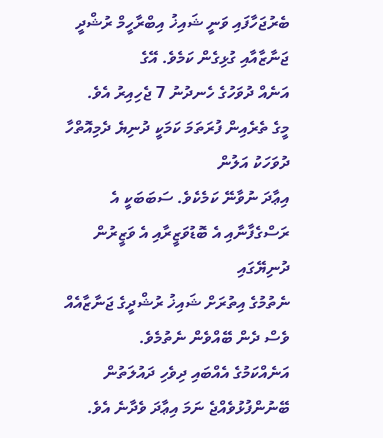ބެރުޖަހާފައި ވަނީ ޝައިޚު އިބްރާހީމް ރުޝްދީ ޖަނާޒާއާއި ގުޅިގެން ކަމެވެ. އޭގެ
އަނެއް ދުވަހުގެ ހެނދުނު 7 ޖެހިއިރު އެވެ.
މީގެ ތެރެއިން ފުރަތަމަ ކަމަކީ ދުނިޔެ ދެމިއޮތްހާ ދުވަހަކު އަލުން
އިޢާދަ ނުވާނޭ ކަމެކެވެ. ސަބަބަކީ އެ ރަސްގެފާނާއި އެ ބޮޑުވަޒީރާއި އެ ވަޒީރުން ދުނިޔޭގައި
ނެތުމުގެ އިތުރަށް ޝައިޚު ރުޝްދީގެ ޖަނާޒާއެއް ވެސް ދެން ބޭއްވެން ނެތުމެވެ.
އަނެއްކަމުގެ އެއްބައި ދިވެހި ދައުލަތުން ބޭނުންފުޅުވެއްޖެ ނަމަ އިޢާދަ ވެދާނެ އެވެ.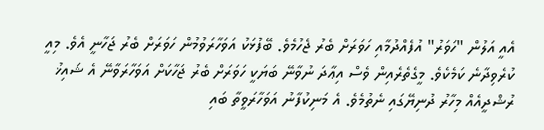އެއީ އަލުން "ހަވަރު" އުފެއްދުމާއި ހަވަރަށް ބެރު ޖެހުމެވެ. ބޭފުޅަކު އަވަހާރަވުމުން ހަވަރަށް ބެރު ޖަހާނީ އެވެ. މިއީ ކުރެވިދާނެ ކަމެކެވެ. މީގެތެރެއިން ވެސް އިޢާދަ ނުވާނޭ ބަޔަކީ ހަވަރަށް ބެރު ޖަހާކަށް އަވަހާރަވާނޭ އެ ޝައިޚު ރުޝްދީއެއް މިހާރު ދުނިޔޭގައި ނެތުމެވެ. އެ މަނިކުފާނު އަވަހާރަވީތާ ބައި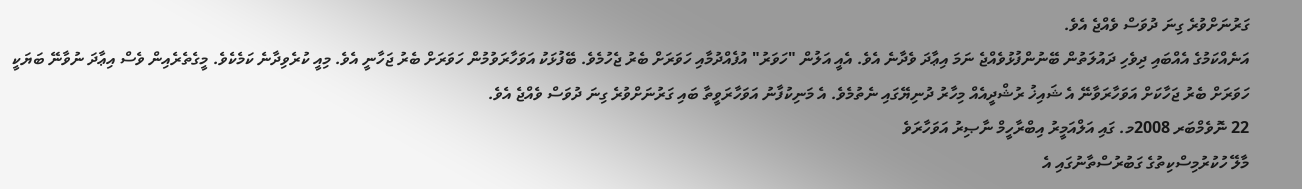ގަރުނަށްވުރެ ގިނަ ދުވަސް ވެއްޖެ އެވެ.
އަނެއްކަމުގެ އެއްބައި ދިވެހި ދައުލަތުން ބޭނުންފުޅުވެއްޖެ ނަމަ އިޢާދަ ވެދާނެ އެވެ. އެއީ އަލުން "ހަވަރު" އުފެއްދުމާއި ހަވަރަށް ބެރު ޖެހުމެވެ. ބޭފުޅަކު އަވަހާރަވުމުން ހަވަރަށް ބެރު ޖަހާނީ އެވެ. މިއީ ކުރެވިދާނެ ކަމެކެވެ. މީގެތެރެއިން ވެސް އިޢާދަ ނުވާނޭ ބަޔަކީ ހަވަރަށް ބެރު ޖަހާކަށް އަވަހާރަވާނޭ އެ ޝައިޚު ރުޝްދީއެއް މިހާރު ދުނިޔޭގައި ނެތުމެވެ. އެ މަނިކުފާނު އަވަހާރަވީތާ ބައި ގަރުނަށްވުރެ ގިނަ ދުވަސް ވެއްޖެ އެވެ.
22 ނޮވެމްބަރ 2008މ. ގައި އަލްއަމީރު އިބްރާހީމް ނާޞިރު އަވަހާރަވެ
މާލޭ ހުކުރުމިސްކިތުގެ ގަބުރުސްތާނުގައި އެ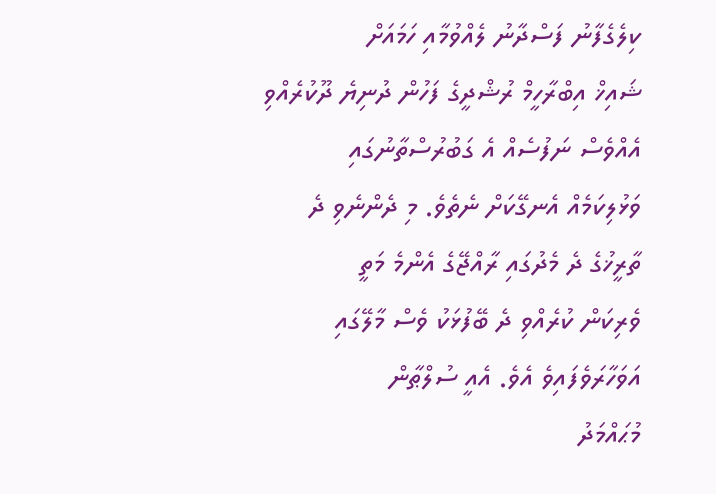ކިލެގެފާނު ފަސްދާނު ލެއްވުމާއި ހަމައަށް
ޝައިޚް އިބްރާހީމް ރުޝްދީގެ ފަހުން ދުނިޔެ ދޫކުރެއްވި އެއްވެސް ނަފުސެއް އެ ގަބުރުސްތާނުގައި
ވަޅުލިކަމެއް އެނގޭކަށް ނެތެވެ. މި ދެންނެވި ދެ ތާރީޚުގެ ދެ މެދުގައި ރާއްޖޭގެ އެންމެ މަތީ
ވެރިކަން ކުރެއްވި ދެ ބޭފުޅަކު ވެސް މާލޭގައި އަވަހާރަވެފައިވެ އެވެ. އެއީ ސުލްޠާން
މުޙައްމަދު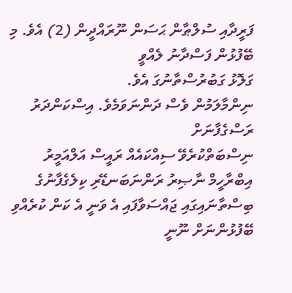ފަރީދާއި ސުލްޠާން ޙަސަން ނޫރައްދީން (2) އެވެ. މި ބޭފުޅުން ފަސްދާނު ލެއްވީ
ގަލޮޅު ގަބުރުސްތާނުގަ އެވެ.
ނިންމާލަމުން ވެސް ދަންނަވަމެވެ. އިސްކަންދަރު ރަސްގެފާނަށް
ނިސްބަތްކުރެވޭ ސިއްކައެއް ރައީސް އަލްއަމީރު އިބްރާހީމް ނާޞިރު ރަންނަބަނޑޭރި ކިލެގެފާނުގެ
ބިސްތާނައިގައި ޖައްސަވާފައި އެ ވަނީ އެ ކަން ކުރެއްވި ބޭފުޅުންނަށް ނޫނީ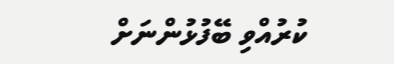ކުރުއްވި ބޭފުޅުންނަށް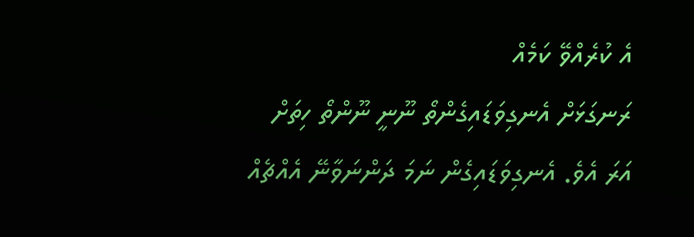އެ ކުރެއްވޭ ކަމެއް
ރަނގަޅަށް އެނގިވަޑައިގެންތޯ ނޫނީ ނޫންތޯ ހިތަށް އަރަ އެވެ. އެނގިވަޑައިގެން ނަމަ ދަންނަވާނޭ އެއްޗެއް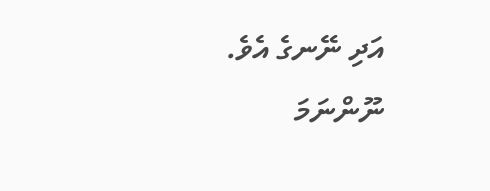އަދި ނޭނގެ އެވެ. ނޫންނަމަ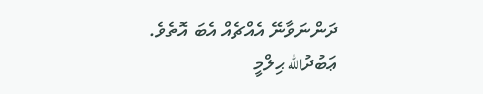ދަންނަވާނޭ އެއްޗެއް އެބަ އޮތެވެ.
ޢަބުދުالله ޙިލްމީ